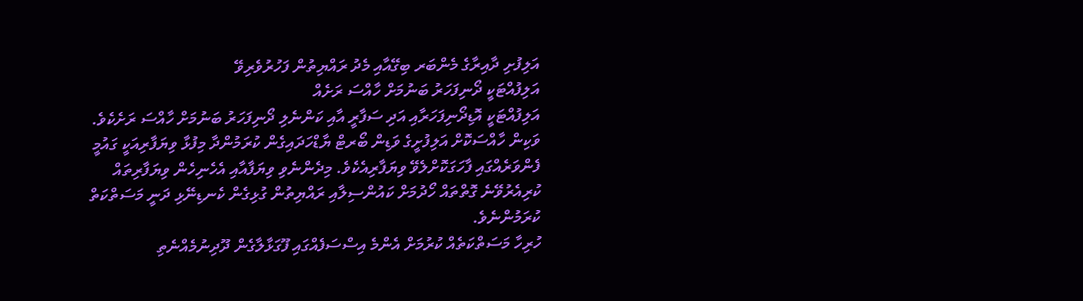އަލިފުށި ދާއިރާގެ މެންބަރ ބިގޭއާއި މެދު ރައްޔިތުން ފަހުރުވެރިވޭ
އަލިފުއްޓަކީ ދޯނިފަހަރު ބަނުމަށް ހާއްސަ ރަށެއް
އަލިފުއްޓަކީ އޮޑިދޯނިފަހަރާއި އަދި ސަފާރީ އާއި ކަންނެލި ދޯނިފަހަރު ބަނުމަށް ހާއްސަ ރަށެކެވެ. ވަކިން ހާއްސަކޮށް އަލިފުށީގެ ވަޑިން ބޯރޓް ޔާޑްހަދައިގެން ކުރަމުންދާ މިފުޅާ ވިޔަފާރިއަކީ ގައުމީ ފެންވަރެއްގައި ފާހަގަކޮށްލެވޭ ވިޔަފާރިއެކެވެ. މިދެންނެވި ވިޔަފާއާއި އެހެނިހެން ވިޔަފާރިތައް ކުރިއެރުވޭނެ ގޮތްތައް ހޯދުމަށް ކައުންސިލާއި ރައްޔިތުން ގުޅިގެން ކެނޑިނޭޅި ދަނީ މަސަތްކަތް ކުރަމުންނެވެ.
ހުރިހާ މަސަތްކަތެއް ކުރުމަށް އެންމެ އިސްސަފެއްގައި ފޫގަޅާލާގެން ދޫދިނުމެއްނެތި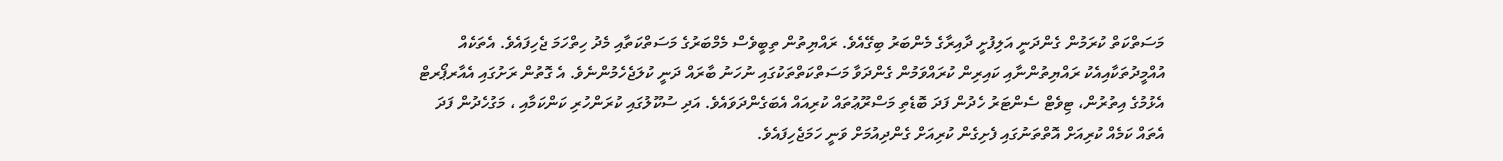މަސަތްކަތް ކުރަމުން ގެންދަނީ އަލިފުށީ ދާއިރާގެ މެންބަރު ބިގޭއެވެ. ރައްޔިތުން ތިބީވެސް މެމްބަރުގެ މަސަތްކަތާއި މެދު ހިތްހަމަ ޖެހިފައެވެ. އެތަކެއް އުއްމީދުތަކާއިއެކު ރައްޔިތުންނާއި ކައިރިން ކުރައްވަމުން ގެންދަވާ މަސަތްކަތްތަކުގައި ނުހަނު ބާރައް ދަނީ ކުލަޖެހެމުންނެވެ. އެ ގޮތުން ރަށުގައި އެއާރޕޯރޓް އެޅުމުގެ އިތުރުން، ޓިވެޓް ސެންޓަރު ހެދުން ފަދަ ބޮޑެތި މަސްރޫޢުތައް ކުރިއައް އެބަގެންދަވައެވެ. އަދި ސުކޫލުގައި ކުރަންހުރި ކަންކަމާއި ، މަގުހެދުން ފަދަ އެތައް ކަމެއް ކުރިއަށް އޮތްތަނުގައި ފެށިގެން ކުރިއަށް ގެންދިއުމަށް ވަނީ ހަމަޖެހިފައެވެ.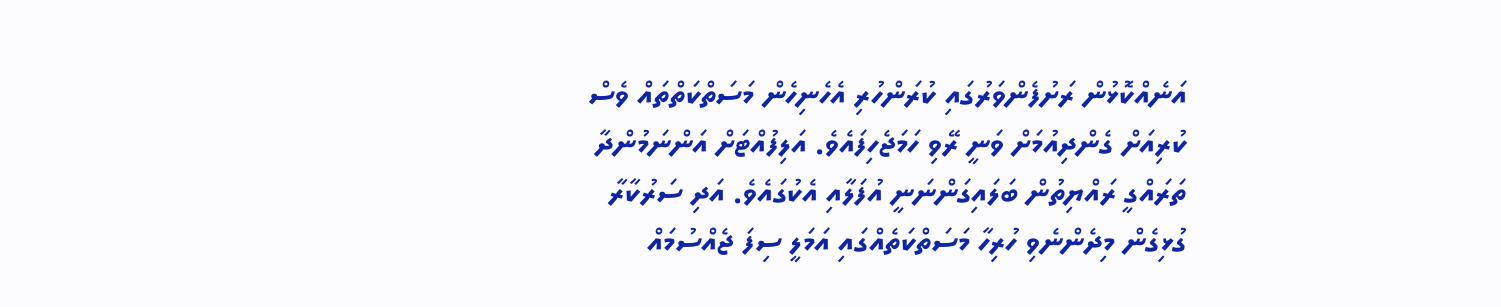އަނެއްކޮޅުން ރަށުފެންވަރުގައި ކުރަންހުރި އެހެނިހެން މަސަތްކަތްތައް ވެސް ކުރިއަށް ގެންދިއުމަށް ވަނީ ރޭވި ހަމަޖެހިފައެވެ. އަލިފުއްޓަށް އަންނަމުންދާ ތަރައްގީ ރައްޔިތުން ބަލައިގަންނަނީ އުފަލާއި އެކުގައެވެ. އަދި ސަރުކާރާ ގުޅިގެން މިދެންނެވި ހުރިހާ މަސަތްކަތެއްގައި އަމަލީ ސިފަ ޖެއްސުމައް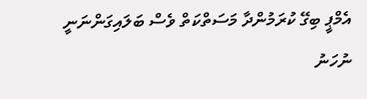އެމްޕީ ބިގޭ ކުރަމުންދާ މަސަތްކަތް ވެސް ބަލައިގަންނަނީ ނުހަނު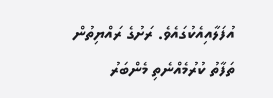އުފަލާއިއެކުގައެވެ. ރަށުގެ ރައްޔިތުން ތަފާތު ކުރުމެއްނެތި މެންބަރު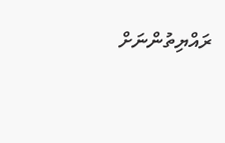ރައްޔިތުންނަށް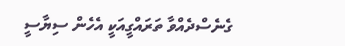ގެނެސްދެއްވާ ތަރައްގީއަކީ އެހެން ސިޔާސީ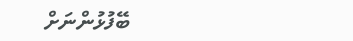ބޭފުޅުންނަށް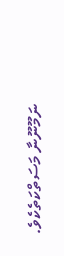ނަމޫނޫނާ މަސަތްކަތެކެވެ.